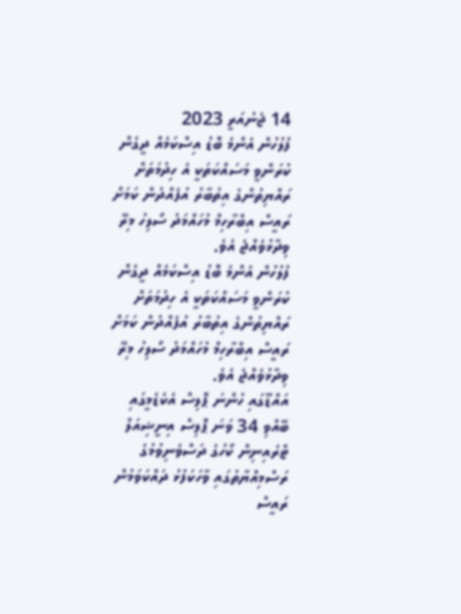14 ޖެނުއަރީ 2023
ފުލުހުން އެންމެ ބޮޑު އިސްކަމެއް ދީގެން ކުރަންވީ މަސައްކަތަކީ އެ ހިދުމަތަށް ރައްޔިތުންގެ އިތުބާރު އުފެއްދުން ކަމަށް ރައީސް އިބްރާހިމް މުހައްމަދު ސޯލިހު މިރޭ ވިދާޅުވެއްޖެ އެވެ.
ފުލުހުން އެންމެ ބޮޑު އިސްކަމެއް ދީގެން ކުރަންވީ މަސައްކަތަކީ އެ ހިދުމަތަށް ރައްޔިތުންގެ އިތުބާރު އުފެއްދުން ކަމަށް ރައީސް އިބްރާހިމް މުހައްމަދު ސޯލިހު މިރޭ ވިދާޅުވެއްޖެ އެވެ.
އައްޑޫގައި ހުންނަ ޕޮލިސް އެކެޑެމީގައި ބޭއްވި 34 ވަނަ ޕޮލިސް އިނީޝިއަލް ޓްރެއިނިން ކޯހުގެ ދަސްވެނިވުމުގެ ރަސްމިއްޔާތުގައި ވާހަކަފުޅު ދައްކަވަމުން ރައީސް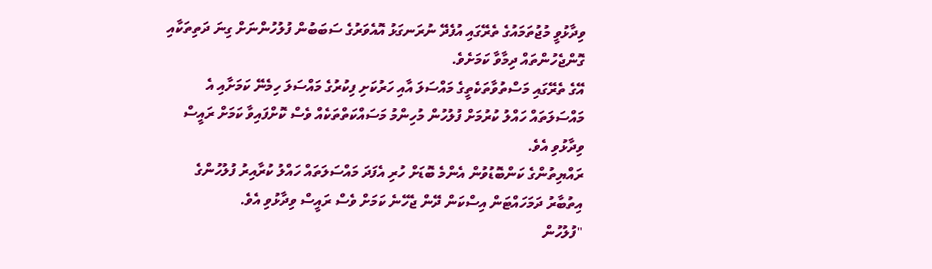ވިދާޅުވީ މުޖުތަމައުގެ ތެރޭގައި އުފެދޭ ނުރަނގަޅު އޮއެވަރުގެ ސަބަބުން ފުލުހުންނަށް ގިނަ ދަތިތަކާއި ގޮންޖެހުންތައް ދިމާވާ ކަމަށެވެ.
އޭގެ ތެރޭގައި މަސްތުވާތަކެތީގެ މައްސަލަ އާއި ހަރުކަށި ފިކުރުގެ މައްސަލަ ހިމެނޭ ކަމަށާއި އެ މައްސަލަތައް ހައްލު ކުރުމަށް ފުލުހުން މުހިންމު މަސައްކަތްތަކެއް ވެސް ކޮށްފައިވާ ކަމަށް ރައީސް ވިދާޅުވި އެވެ.
ރައްޔިތުންގެ ކަންބޮޑުވުން އެންމެ ބޮޑަށް ހުރި އެފަދަ މައްސަލަތައް ހައްލު ކުރާއިރު ފުލުހުންގެ އިތުބާރު ދަމަހައްޓަން އިސްކަން ދޭން ޖެހޭނެ ކަމަށް ވެސް ރައީސް ވިދާޅުވި އެވެ.
"ފުލުހުން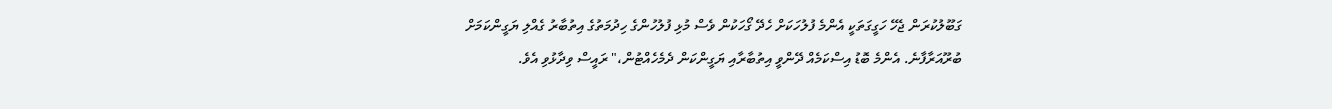ގަބޫލުކުރަން ޖެހޭ ހަގީގަތަކީ އެންމެ ފުލުހަކަށް ހެދޭ ގޯހަކުން ވެސް މުޅި ފުލުހުންގެ ހިދުމަތުގެ އިތުބާރު ގެއްލި ޔަގީންކަމަށް ބުރޫއަރާފާނެ. އެންމެ ބޮޑު އިސްކަމެއް ދޭންވީ އިތުބާރާއި ޔަގީންކަން ދެމެހެއްޓުން،" ރައީސް ވިދާޅުވި އެވެ.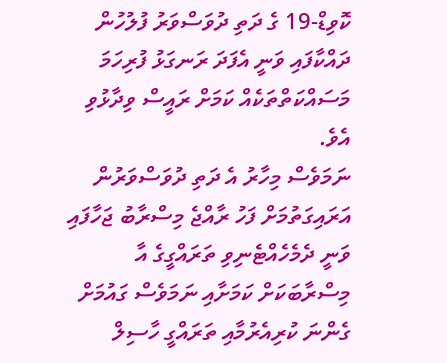ކޮވިޑް-19 ގެ ދަތި ދުވަސްވަރު ފުލުހުން ދައްކާފައި ވަނީ އެފަދަ ރަނގަޅު ފުރިހަމަ މަސައްކަތްތަކެއް ކަމަށް ރައީސް ވިދާޅުވި އެވެ.
ނަމަވެސް މިހާރު އެ ދަތި ދުވަސްވަރުން އަރައިގަތުމަށް ފަހު ރާއްޖެ މިސްރާބު ޖަހާފައި ވަނީ ދެމެހެއްޓެނިވި ތަރައްގީގެ އާ މިސްރާބަކަށް ކަމަށާއި ނަމަވެސް ގައުމަށް ގެންނަ ކުރިއެރުމާއި ތަރައްގީ ހާސިލް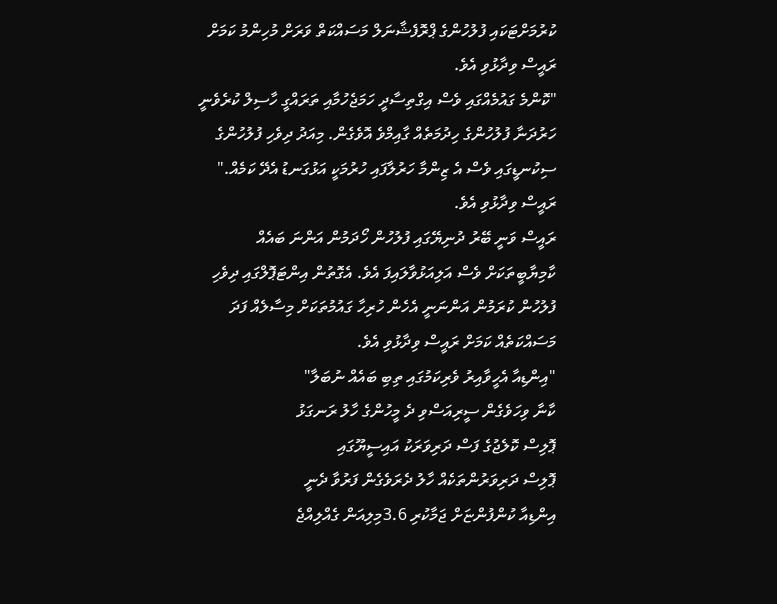ކުރުމަށްޓަކައި ފުލުހުންގެ ޕްރޮފެޝާނަލް މަސައްކަތް ވަރަށް މުހިންމު ކަމަށް ރައީސް ވިދާޅުވި އެވެ.
"ކޮންމެ ގައުމެއްގައި ވެސް އިގްތިސާދީ ހަމަޖެހުމާއި ތަރައްގީ ހާސިލް ކުރެވެނީ ހަރުދަނާ ފުލުހުންގެ ހިދުމަތެއް ގާއިމްވެ އޮވެގެން. މިއަދު ދިވެހި ފުލުހުންގެ ސިކުނޑީގައި ވެސް އެ ޒިންމާ ހަރުލާފައި ހުރުމަކީ އަޅުގަނޑު އެދޭ ކަމެއް." ރައީސް ވިދާޅުވި އެވެ.
ރައީސް ވަނީ ބޭރު ދުނިޔޭގައި ފުލުހުން ހޯދަމުން އަންނަ ބައެއް ކާމިޔާބީތަކަށް ވެސް އަލިއަޅުވާލައިފަ އެވެ. އެގޮތުން އިންޓަޕޮލްގައި ދިވެހި ފުލުހުން ކުރަމުން އަންނަނީ އެހެން ހުރިހާ ގައުމުތަކަށް މިސާލެއް ފަދަ މަސައްކަތެއް ކަމަށް ރައީސް ވިދާޅުވި އެވެ.
"އިންޑިއާ އެހީވާއިރު ވެރިކަމުގައި ތިބި ބައެއް ނުބަލާ"
ކާނާ ވިހަވެގެން ސީރިއަސްވި ދެ މީހުންގެ ހާލު ރަނގަޅު
ޕޮލިސް ކޮލެޖުގެ ފަސް ދަރިވަރަކު އައިސީޔޫގައި
ޕޮލިސް ދަރިވަރުންތަކެއް ހާލު ދެރަވެގެން ފަރުވާ ދެނީ
އިންޑިއާ ކުންފުންޏަށް ޖަމާކުރި 3.6މިލިއަން ގެއްލިއްޖެ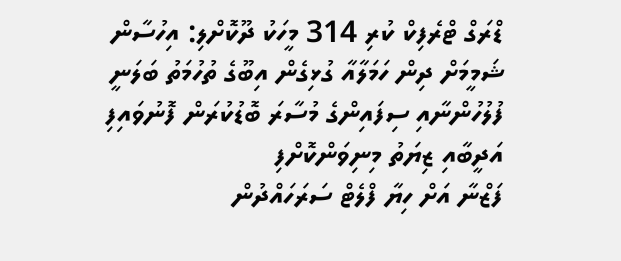ޑްރަގް ޓްރެފިކް ކުރި 314 މީހަކު ދޫކޮށްލި: އިހުސާން
ޝަމީމަށް ދިން ހަމަލާއާ ގުޅިގެން އިބޫގެ ތުހުމަތު ބަލަނީ
ފުލުހުންނާއި ސިފައިންގެ މުސާރަ ބޮޑުކުރަން ފޮނުވައިފި
އަދީބާއި ޒިޔަތު މިނިވަންކޮށްފި
ފަޒްނާ އަށް ހިޔާ ފްލެޓް ސަރަހައްދުން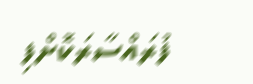ފުރައްސާރަކޮށްފި